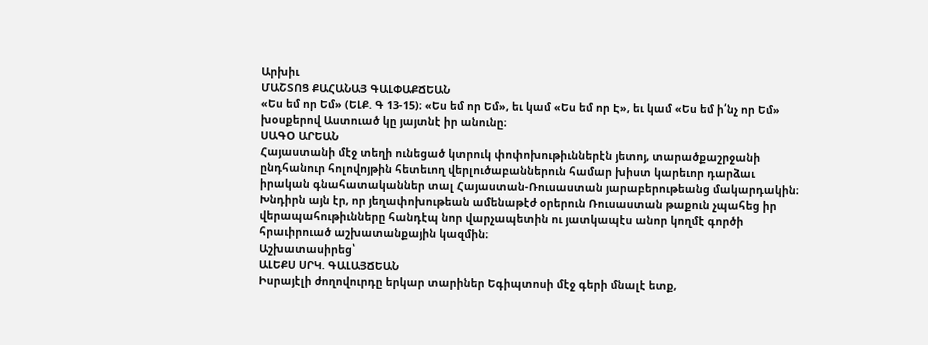Արխիւ
ՄԱՇՏՈՑ ՔԱՀԱՆԱՅ ԳԱԼՓԱՔՃԵԱՆ
«Ես եմ որ Եմ» (ԵԼՔ. Գ 13-15)։ «Ես եմ որ Եմ», եւ կամ «Ես եմ որ Է», եւ կամ «Ես եմ ի՛նչ որ Եմ» խօսքերով Աստուած կը յայտնէ իր անունը։
ՍԱԳՕ ԱՐԵԱՆ
Հայաստանի մէջ տեղի ունեցած կտրուկ փոփոխութիւններէն յետոյ, տարածքաշրջանի ընդհանուր հոլովոյթին հետեւող վերլուծաբաններուն համար խիստ կարեւոր դարձաւ իրական գնահատականներ տալ Հայաստան-Ռուսաստան յարաբերութեանց մակարդակին։ Խնդիրն այն էր, որ յեղափոխութեան ամենաթէժ օրերուն Ռուսաստան թաքուն չպահեց իր վերապահութիւնները հանդէպ նոր վարչապետին ու յատկապէս անոր կողմէ գործի հրաւիրուած աշխատանքային կազմին։
Աշխատասիրեց՝
ԱԼԵՔՍ ՍՐԿ. ԳԱԼԱՅՃԵԱՆ
Իսրայէլի ժողովուրդը երկար տարիներ Եգիպտոսի մէջ գերի մնալէ ետք,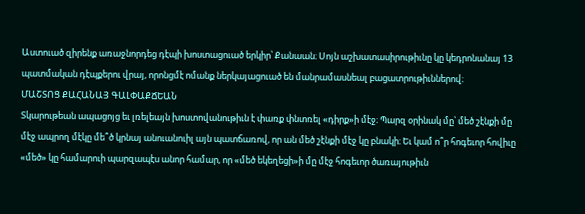Աստուած զիրենք առաջնորդեց դէպի խոստացուած երկիր՝ Քանաան։ Սոյն աշխատասիրութիւնը կը կեդրոնանայ 13 պատմական դէպքերու վրայ, որոնցմէ ոմանք ներկայացուած են մանրամասնեալ բացատրութիւններով։
ՄԱՇՏՈՑ ՔԱՀԱՆԱՅ ԳԱԼՓԱՔՃԵԱՆ
Տկարութեան ապացոյց եւ լռելեայն խոստովանութիւն է փառք փնտռել «դիրք»ի մէջ։ Պարզ օրինակ մը՝ մեծ շէնքի մը մէջ ապրող մէկը մե՞ծ կրնայ անուանուիլ այն պատճառով, որ ան մեծ շէնքի մէջ կը բնակի։ Եւ կամ ո՞ր հոգեւոր հովիւը «մեծ» կը համարուի պարզապէս անոր համար, որ «մեծ եկեղեցի»ի մը մէջ հոգեւոր ծառայութիւն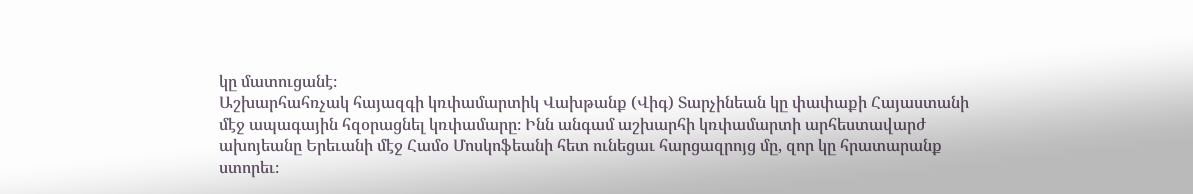կը մատուցանէ։
Աշխարհահռչակ հայազգի կռփամարտիկ Վախթանք (Վիգ) Տարչինեան կը փափաքի Հայաստանի մէջ ապագային հզօրացնել կռփամարը։ Ինն անգամ աշխարհի կռփամարտի արհեստավարժ ախոյեանը Երեւանի մէջ Համօ Մոսկոֆեանի հետ ունեցաւ հարցազրոյց մը, զոր կը հրատարանք ստորեւ։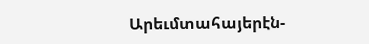Արեւմտահայերէն-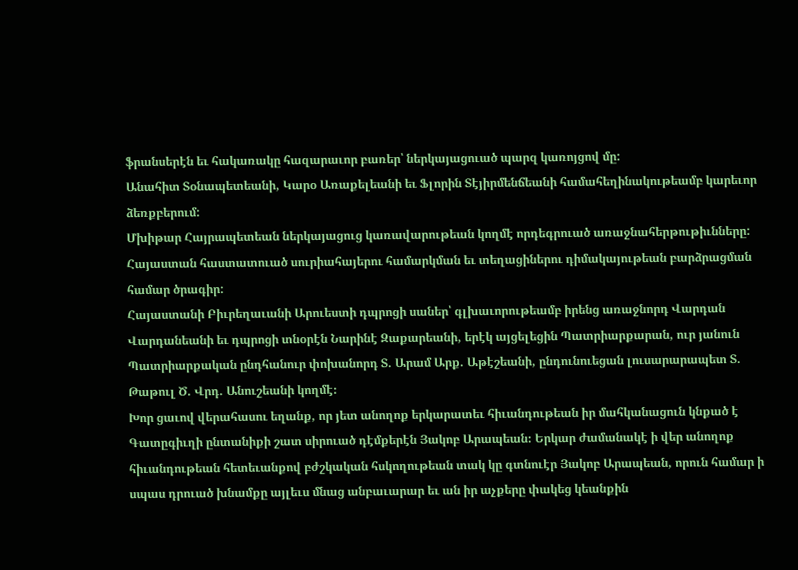ֆրանսերէն եւ հակառակը հազարաւոր բառեր՝ ներկայացուած պարզ կառոյցով մը:
Անահիտ Տօնապետեանի, Կարօ Առաքելեանի եւ Ֆլորին Տէյիրմենճեանի համահեղինակութեամբ կարեւոր ձեռքբերում:
Մխիթար Հայրապետեան ներկայացուց կառավարութեան կողմէ որդեգրուած առաջնահերթութիւնները:
Հայաստան հաստատուած սուրիահայերու համարկման եւ տեղացիներու դիմակայութեան բարձրացման համար ծրագիր:
Հայաստանի Բիւրեղաւանի Արուեստի դպրոցի սաներ՝ գլխաւորութեամբ իրենց առաջնորդ Վարդան Վարդանեանի եւ դպրոցի տնօրէն Նարինէ Զաքարեանի, երէկ այցելեցին Պատրիարքարան, ուր յանուն Պատրիարքական ընդհանուր փոխանորդ Տ. Արամ Արք. Աթէշեանի, ընդունուեցան լուսարարապետ Տ. Թաթուլ Ծ. Վրդ. Անուշեանի կողմէ։
Խոր ցաւով վերահասու եղանք, որ յետ անողոք երկարատեւ հիւանդութեան իր մահկանացուն կնքած է Գատըգիւղի ընտանիքի շատ սիրուած դէմքերէն Յակոբ Արապեան։ Երկար ժամանակէ ի վեր անողոք հիւանդութեան հետեւանքով բժշկական հսկողութեան տակ կը գտնուէր Յակոբ Արապեան, որուն համար ի սպաս դրուած խնամքը այլեւս մնաց անբաւարար եւ ան իր աչքերը փակեց կեանքին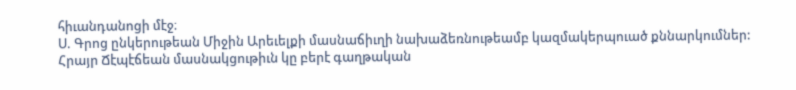հիւանդանոցի մէջ։
Ս. Գրոց ընկերութեան Միջին Արեւելքի մասնաճիւղի նախաձեռնութեամբ կազմակերպուած քննարկումներ:
Հրայր Ճէպէճեան մասնակցութիւն կը բերէ գաղթական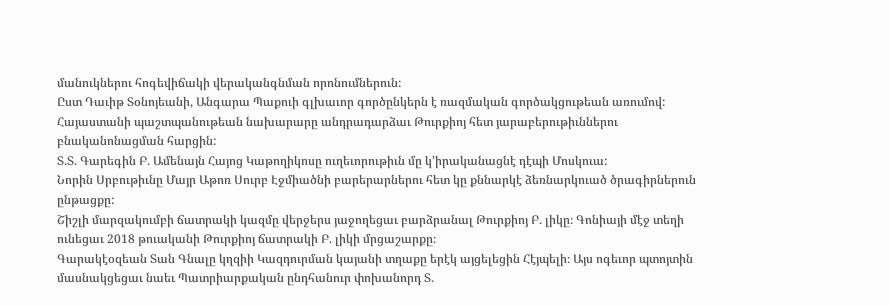մանուկներու հոգեվիճակի վերականգնման որոնումներուն:
Ըստ Դաւիթ Տօնոյեանի, Անգարա Պաքուի գլխաւոր գործընկերն է ռազմական գործակցութեան առումով:
Հայաստանի պաշտպանութեան նախարարը անդրադարձաւ Թուրքիոյ հետ յարաբերութիւններու բնականոնացման հարցին:
Տ.Տ. Գարեգին Բ. Ամենայն Հայոց Կաթողիկոսը ուղեւորութիւն մը կ՚իրականացնէ դէպի Մոսկուա:
Նորին Սրբութիւնը Մայր Աթոռ Սուրբ Էջմիածնի բարերարներու հետ կը քննարկէ ձեռնարկուած ծրագիրներուն ընթացքը:
Շիշլի մարզակումբի ճատրակի կազմը վերջերս յաջողեցաւ բարձրանալ Թուրքիոյ Բ. լիկը։ Գոնիայի մէջ տեղի ունեցաւ 2018 թուականի Թուրքիոյ ճատրակի Բ. լիկի մրցաշարքը։
Գարակէօզեան Տան Գնալը կղզիի Կազդուրման կայանի տղաքը երէկ այցելեցին Հէյպելի։ Այս ոգեւոր պտոյտին մասնակցեցաւ նաեւ Պատրիարքական ընդհանուր փոխանորդ Տ.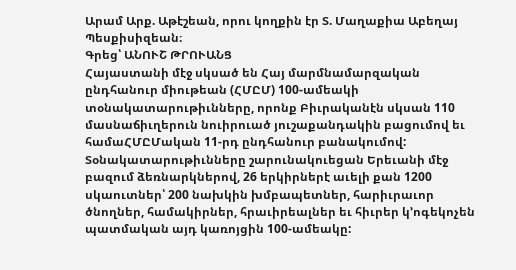Արամ Արք. Աթէշեան, որու կողքին էր Տ. Մաղաքիա Աբեղայ Պեսքիսիզեան։
Գրեց՝ ԱՆՈՒՇ ԹՐՈՒԱՆՑ
Հայաստանի մէջ սկսած են Հայ մարմնամարզական ընդհանուր միութեան (ՀՄԸՄ) 100-ամեակի տօնակատարութիւնները, որոնք Բիւրականէն սկսան 110 մասնաճիւղերուն նուիրուած յուշաքանդակին բացումով եւ համաՀՄԸՄական 11-րդ ընդհանուր բանակումով: Տօնակատարութիւնները շարունակուեցան Երեւանի մէջ բազում ձեռնարկներով, 26 երկիրներէ աւելի քան 1200 սկաուտներ՝ 200 նախկին խմբապետներ, հարիւրաւոր ծնողներ, համակիրներ, հրաւիրեալներ եւ հիւրեր կ՚ոգեկոչեն պատմական այդ կառոյցին 100-ամեակը: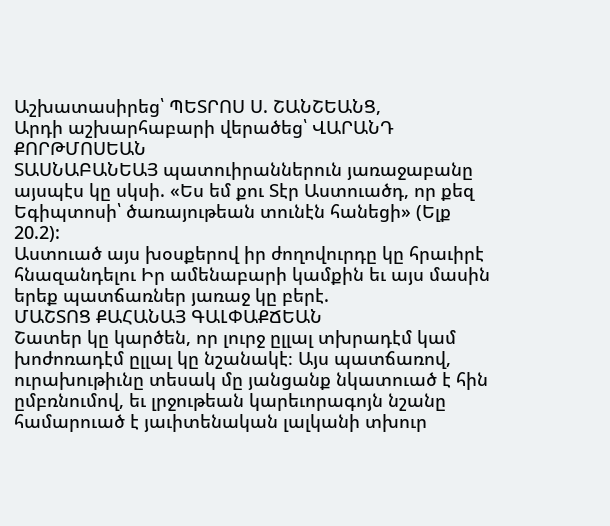Աշխատասիրեց՝ ՊԵՏՐՈՍ Ս. ՇԱՆՇԵԱՆՑ,
Արդի աշխարհաբարի վերածեց՝ ՎԱՐԱՆԴ ՔՈՐԹՄՈՍԵԱՆ
ՏԱՍՆԱԲԱՆԵԱՅ պատուիրաններուն յառաջաբանը այսպէս կը սկսի. «Ես եմ քու Տէր Աստուածդ, որ քեզ Եգիպտոսի՝ ծառայութեան տունէն հանեցի» (Ելք 20.2):
Աստուած այս խօսքերով իր ժողովուրդը կը հրաւիրէ հնազանդելու Իր ամենաբարի կամքին եւ այս մասին երեք պատճառներ յառաջ կը բերէ.
ՄԱՇՏՈՑ ՔԱՀԱՆԱՅ ԳԱԼՓԱՔՃԵԱՆ
Շատեր կը կարծեն, որ լուրջ ըլլալ տխրադէմ կամ խոժոռադէմ ըլլալ կը նշանակէ։ Այս պատճառով, ուրախութիւնը տեսակ մը յանցանք նկատուած է հին ըմբռնումով, եւ լրջութեան կարեւորագոյն նշանը համարուած է յաւիտենական լալկանի տխուր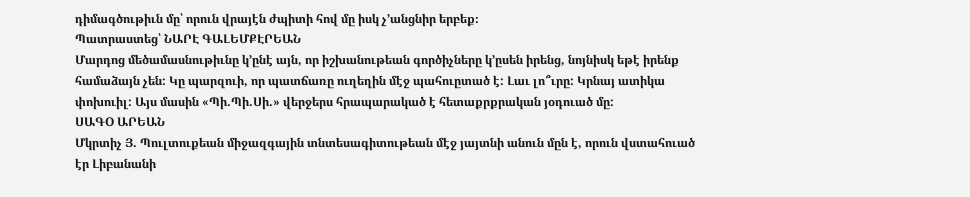դիմագծութիւն մը՝ որուն վրայէն ժպիտի հով մը իսկ չ՚անցնիր երբեք։
Պատրաստեց՝ ՆԱՐԷ ԳԱԼԵՄՔԷՐԵԱՆ
Մարդոց մեծամասնութիւնը կ՚ընէ այն, որ իշխանութեան գործիչները կ՚ըսեն իրենց, նոյնիսկ եթէ իրենք համաձայն չեն: Կը պարզուի, որ պատճառը ուղեղին մէջ պահուըտած է: Լաւ լո՞ւրը: Կրնայ ատիկա փոխուիլ: Այս մասին «Պի.Պի.Սի.» վերջերս հրապարակած է հետաքրքրական յօդուած մը:
ՍԱԳՕ ԱՐԵԱՆ
Մկրտիչ Յ. Պուլտուքեան միջազգային տնտեսագիտութեան մէջ յայտնի անուն մըն է, որուն վստահուած էր Լիբանանի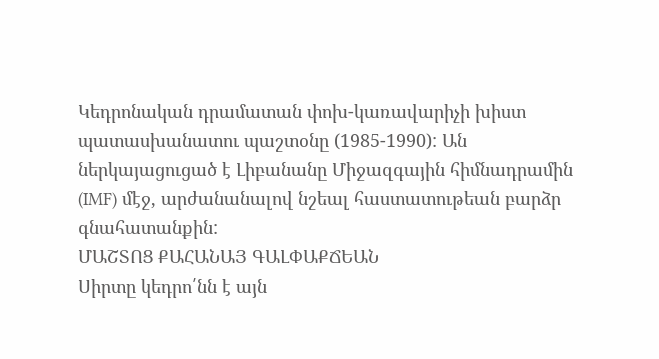Կեդրոնական դրամատան փոխ-կառավարիչի խիստ պատասխանատու պաշտօնը (1985-1990): Ան ներկայացուցած է Լիբանանը Միջազգային հիմնադրամին (IMF) մէջ, արժանանալով նշեալ հաստատութեան բարձր գնահատանքին:
ՄԱՇՏՈՑ ՔԱՀԱՆԱՅ ԳԱԼՓԱՔՃԵԱՆ
Սիրտը կեդրո՛նն է այն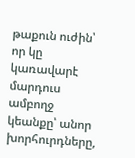թաքուն ուժին՝ որ կը կառավարէ մարդուս ամբողջ կեանքը՝ անոր խորհուրդները,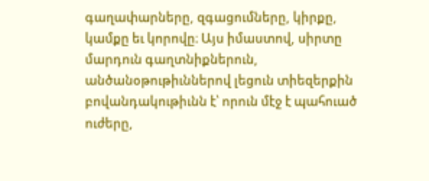գաղափարները, զգացումները, կիրքը, կամքը եւ կորովը։ Այս իմաստով, սիրտը մարդուն գաղտնիքներուն, անծանօթութիւններով լեցուն տիեզերքին բովանդակութիւնն է՝ որուն մէջ է պահուած ուժերը,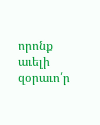որոնք աւելի զօրաւո՛ր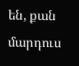են, քան մարդուս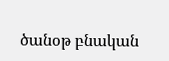ծանօթ բնական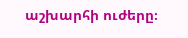աշխարհի ուժերը։